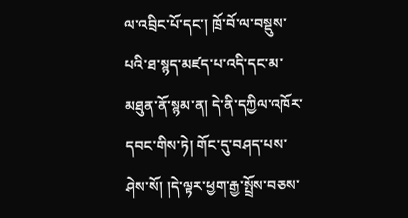ལ་འབྲིང་པོ་དང་། ཁྲོ་བོ་ལ་བསྡུས་པའི་ཐ་སྙད་མཛད་པ་འདི་དང་མ་མཐུན་ནོ་སྙམ་ན། དེ་ནི་དཀྱིལ་འཁོར་དབང་གིས་ཏེ། གོང་དུ་བཤད་པས་ཤེས་སོ། །དེ་ལྟར་ཕྱག་རྒྱ་སྤྲོས་བཅས་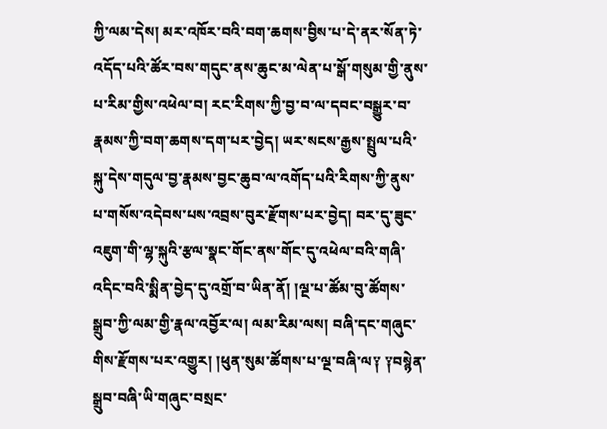ཀྱི་ལམ་དེས། མར་འཁོར་བའི་བག་ཆགས་བྱིས་པ་དེ་ནར་སོན་ཏེ་འདོད་པའི་ཚོར་བས་གདུང་ནས་ཆུང་མ་ལེན་པ་སྒོ་གསུམ་གྱི་ནུས་པ་རིམ་གྱིས་འཕེལ་བ། རང་རིགས་ཀྱི་བྱ་བ་ལ་དབང་བསྒྱུར་བ་རྣམས་ཀྱི་བག་ཆགས་དག་པར་བྱེད། ཡར་སངས་རྒྱས་སྤྲུལ་པའི་སྐུ་དེས་གདུལ་བྱ་རྣམས་བྱང་ཆུབ་ལ་འགོད་པའི་རིགས་ཀྱི་ནུས་པ་གསོས་འདེབས་པས་འབྲས་བུར་རྫོགས་པར་བྱེད། བར་དུ་ཟུང་འཇུག་གི་ལྷ་སྐུའི་རྩལ་སྣང་གོང་ནས་གོང་དུ་འཕེལ་བའི་གཞི་འདིང་བའི་སྨིན་བྱེད་དུ་འགྲོ་བ་ཡིན་ནོ། །ལྔ་པ་ཚོམ་བུ་ཚོགས་སྒྲུབ་ཀྱི་ལམ་གྱི་རྣལ་འབྱོར་ལ། ལམ་རིམ་ལས། བཞི་དང་གཞུང་གིས་རྫོགས་པར་འགྱུར། །ཕུན་སུམ་ཚོགས་པ་ལྔ་བཞི་ལ༑ ༑བསྙེན་སྒྲུབ་བཞི་ཡི་གཞུང་བསྲང་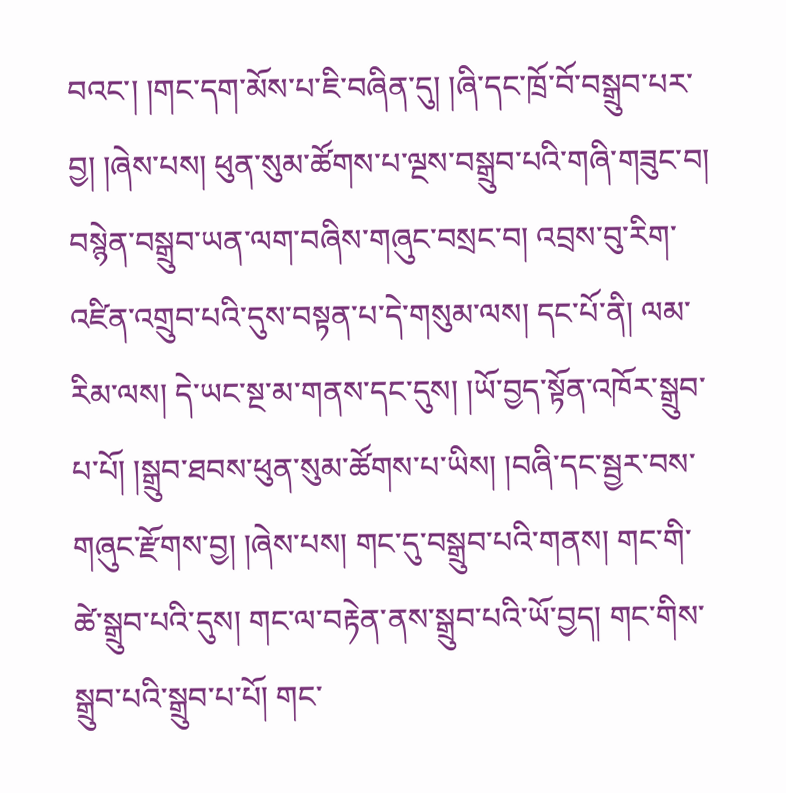བའང་། །གང་དག་མོས་པ་ཇི་བཞིན་དུ། །ཞི་དང་ཁྲོ་བོ་བསྒྲུབ་པར་བྱ། །ཞེས་པས། ཕུན་སུམ་ཚོགས་པ་ལྔས་བསྒྲུབ་པའི་གཞི་གཟུང་བ། བསྙེན་བསྒྲུབ་ཡན་ལག་བཞིས་གཞུང་བསྲང་བ། འབྲས་བུ་རིག་འཛིན་འགྲུབ་པའི་དུས་བསྟན་པ་དེ་གསུམ་ལས། དང་པོ་ནི། ལམ་རིམ་ལས། དེ་ཡང་སྔ་མ་གནས་དང་དུས། །ཡོ་བྱད་སྟོན་འཁོར་སྒྲུབ་པ་པོ། །སྒྲུབ་ཐབས་ཕུན་སུམ་ཚོགས་པ་ཡིས། །བཞི་དང་སྦྱར་བས་གཞུང་རྫོགས་བྱ། །ཞེས་པས། གང་དུ་བསྒྲུབ་པའི་གནས། གང་གི་ཚེ་སྒྲུབ་པའི་དུས། གང་ལ་བརྟེན་ནས་སྒྲུབ་པའི་ཡོ་བྱད། གང་གིས་སྒྲུབ་པའི་སྒྲུབ་པ་པོ། གང་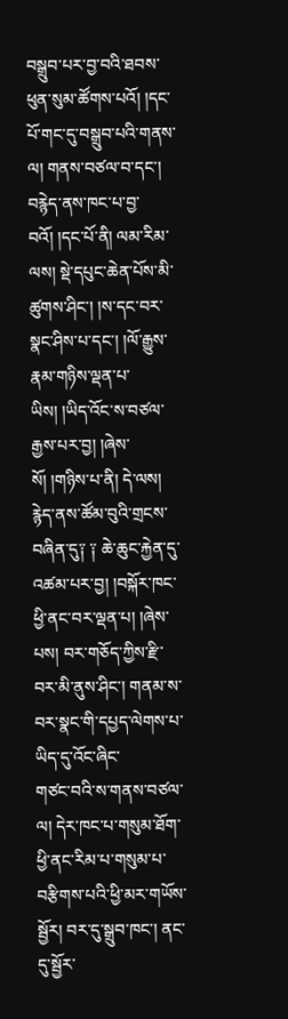བསྒྲུབ་པར་བྱ་བའི་ཐབས་ཕུན་སུམ་ཚོགས་པའོ། །དང་པོ་གང་དུ་བསྒྲུབ་པའི་གནས་ལ། གནས་བཙལ་བ་དང་། བརྙེད་ནས་ཁང་པ་བྱ་བའོ། །དང་པོ་ནི། ལམ་རིམ་ལས། སྡེ་དཔུང་ཆེན་པོས་མི་ཚུགས་ཤིང་། །ས་དང་བར་སྣང་ཤིས་པ་དང་། །ལོ་རྒྱུས་རྣམ་གཉིས་ལྡན་པ་ཡིས། །ཡིད་འོང་ས་བཙལ་རྒྱས་པར་བྱ། །ཞེས་སོ། །གཉིས་པ་ནི། དེ་ལས། རྙེད་ནས་ཚོམ་བུའི་གྲངས་བཞིན་དུ༑ ༑ ཆེ་ཆུང་རྐྱེན་དུ་འཚམ་པར་བྱ། །བསྐོར་ཁང་ཕྱི་ནང་བར་ལྡན་པ། །ཞེས་པས། བར་གཅོད་ཀྱིས་རྫི་བར་མི་ནུས་ཤིང་། གནམ་ས་བར་སྣང་གི་དཔྱད་ལེགས་པ་ཡིད་དུ་འོང་ཞིང་
གཙང་བའི་ས་གནས་བཙལ་ལ། དེར་ཁང་པ་གསུམ་ཐོག་ཕྱི་ནང་རིམ་པ་གསུམ་པ་བརྩིགས་པའི་ཕྱི་མར་གཡོས་སྦྱོར། བར་དུ་སྒྲུབ་ཁང་། ནང་དུ་སྦྱོར་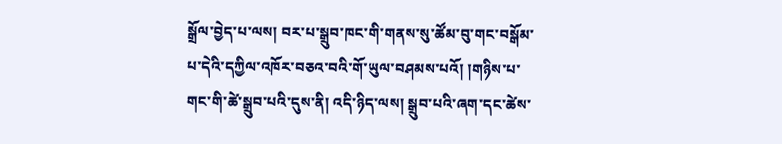སྒྲོལ་བྱེད་པ་ལས། བར་པ་སྒྲུབ་ཁང་གི་གནས་སུ་ཚོམ་བུ་གང་བསྒོམ་པ་དེའི་དཀྱིལ་འཁོར་བཅའ་བའི་གོ་ཡུལ་བཤམས་པའོ། །གཉིས་པ་གང་གི་ཚེ་སྒྲུབ་པའི་དུས་ནི། འདི་ཉིད་ལས། སྒྲུབ་པའི་ཞག་དང་ཚེས་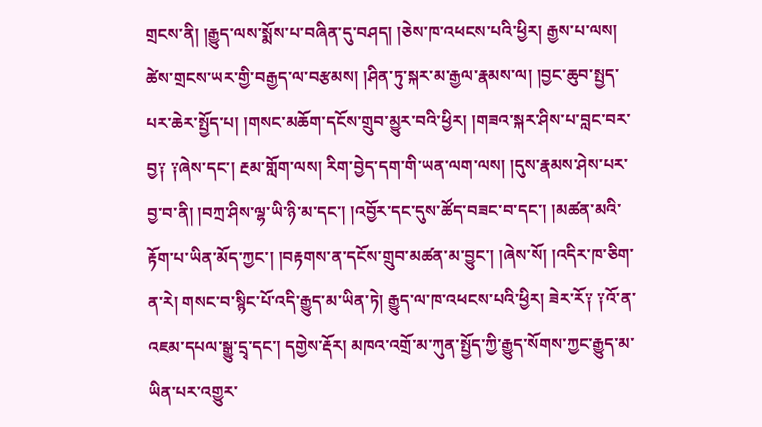གྲངས་ནི། །རྒྱུད་ལས་སྨོས་པ་བཞིན་དུ་བཤད། །ཅེས་ཁ་འཕངས་པའི་ཕྱིར། རྒྱས་པ་ལས། ཚེས་གྲངས་ཡར་གྱི་བརྒྱད་ལ་བརྩམས། །ཤིན་ཏུ་སྐར་མ་རྒྱལ་རྣམས་ལ། །བྱང་ཆུབ་སྤྱད་པར་ཆེར་སྤྱོད་པ། །གསང་མཆོག་དངོས་གྲུབ་མྱུར་བའི་ཕྱིར། །གཟའ་སྐར་ཤིས་པ་བླང་བར་བྱ༑ ༑ཞེས་དང་། རྔམ་གློག་ལས། རིག་བྱེད་དག་གི་ཡན་ལག་ལས། །དུས་རྣམས་ཤེས་པར་བྱ་བ་ནི། །བཀྲ་ཤིས་ལྷ་ཡི་ཉི་མ་དང་། །འབྱོར་དང་དུས་ཚོད་བཟང་བ་དང་། །མཚན་མའི་རྟོག་པ་ཡིན་མོད་ཀྱང་། །བརྟགས་ན་དངོས་གྲུབ་མཚན་མ་བྱུང་། །ཞེས་སོ། །འདིར་ཁ་ཅིག་ན་རེ། གསང་བ་སྙིང་པོ་འདི་རྒྱུད་མ་ཡིན་ཏེ། རྒྱུད་ལ་ཁ་འཕངས་པའི་ཕྱིར། ཟེར་རོ༑ ༑འོ་ན་འཇམ་དཔལ་སྒྱུ་དྲྭ་དང་། དགྱེས་རྡོར། མཁའ་འགྲོ་མ་ཀུན་སྤྱོད་ཀྱི་རྒྱུད་སོགས་ཀྱང་རྒྱུད་མ་ཡིན་པར་འགྱུར་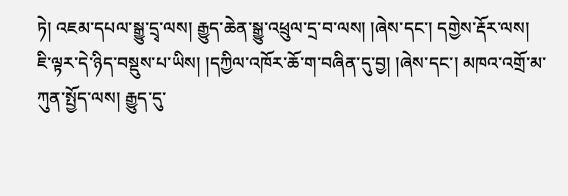ཏེ། འཇམ་དཔལ་སྒྱུ་དྲྭ་ལས། རྒྱུད་ཆེན་སྒྱུ་འཕྲུལ་དྲ་བ་ལས། །ཞེས་དང་། དགྱེས་རྡོར་ལས། ཇི་ལྟར་དེ་ཉིད་བསྡུས་པ་ཡིས། །དཀྱིལ་འཁོར་ཆོ་ག་བཞིན་དུ་བྱ། །ཞེས་དང་། མཁའ་འགྲོ་མ་ཀུན་སྤྱོད་ལས། རྒྱུད་དུ་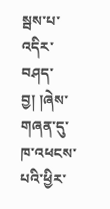སྦས་པ་འདིར་བཤད་བྱ། །ཞེས་གཞན་དུ་ཁ་འཕངས་པའི་ཕྱིར་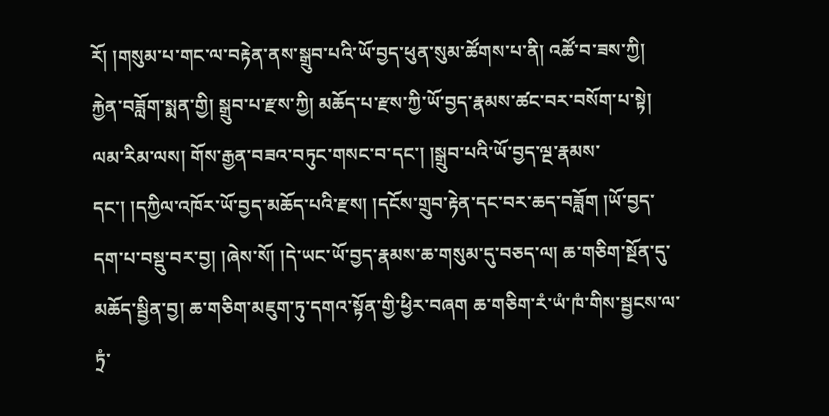རོ། །གསུམ་པ་གང་ལ་བརྟེན་ནས་སྒྲུབ་པའི་ཡོ་བྱད་ཕུན་སུམ་ཚོགས་པ་ནི། འཚོ་བ་ཟས་ཀྱི། རྐྱེན་བཟློག་སྨན་གྱི། སྒྲུབ་པ་རྫས་ཀྱི། མཆོད་པ་རྫས་ཀྱི་ཡོ་བྱད་རྣམས་ཚང་བར་བསོག་པ་སྟེ། ལམ་རིམ་ལས། གོས་རྒྱན་བཟའ་བཏུང་གསང་བ་དང་། །སྒྲུབ་པའི་ཡོ་བྱད་ལྔ་རྣམས་དང་། །དཀྱིལ་འཁོར་ཡོ་བྱད་མཆོད་པའི་རྫས། །དངོས་གྲུབ་རྟེན་དང་བར་ཆད་བཟློག །ཡོ་བྱད་དག་པ་བསྡུ་བར་བྱ། །ཞེས་སོ། །དེ་ཡང་ཡོ་བྱད་རྣམས་ཆ་གསུམ་དུ་བཅད་ལ། ཆ་གཅིག་སྔོན་དུ་མཆོད་སྦྱིན་བྱ། ཆ་གཅིག་མཇུག་ཏུ་དགའ་སྟོན་གྱི་ཕྱིར་བཞག ཆ་གཅིག་རཾ་ཡཾ་ཁཾ་གིས་སྦྱངས་ལ་ཏྲཾ་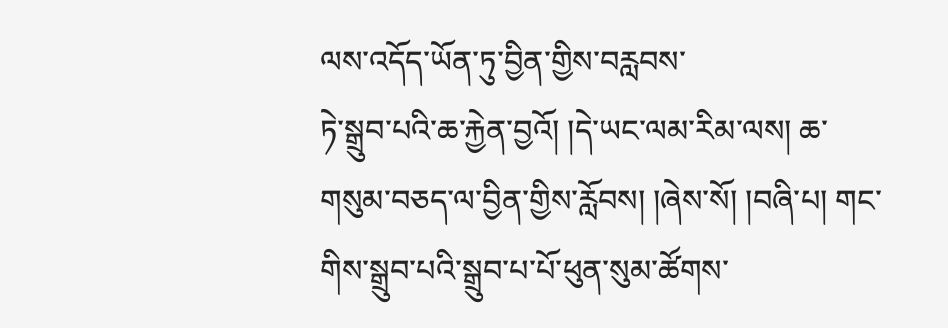ལས་འདོད་ཡོན་ཏུ་བྱིན་གྱིས་བརླབས་
ཏེ་སྒྲུབ་པའི་ཆ་རྐྱེན་བྱའོ། །དེ་ཡང་ལམ་རིམ་ལས། ཆ་གསུམ་བཅད་ལ་བྱིན་གྱིས་རློབས། །ཞེས་སོ། །བཞི་པ། གང་གིས་སྒྲུབ་པའི་སྒྲུབ་པ་པོ་ཕུན་སུམ་ཚོགས་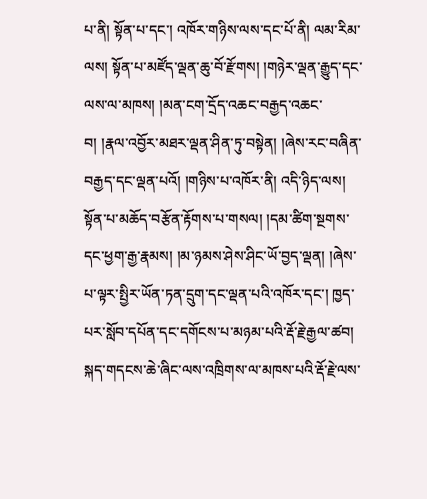པ་ནི། སྟོན་པ་དང་། འཁོར་གཉིས་ལས་དང་པོ་ནི། ལམ་རིམ་ལས། སྟོན་པ་མཛོད་ལྡན་ཆུ་བོ་རྫོགས། །གཉེར་ལྡན་རྒྱུད་དང་ལས་ལ་མཁས། །མན་ངག་དྲོད་འཆང་བརྒྱད་འཆང་བ། །རྣལ་འབྱོར་མཐར་ལྡན་ཤིན་ཏུ་བསྟེན། །ཞེས་རང་བཞིན་བརྒྱད་དང་ལྡན་པའོ། །གཉིས་པ་འཁོར་ནི། འདི་ཉིད་ལས། སྟོན་པ་མཆོད་བརྩོན་རྟོགས་པ་གསལ། །དམ་ཚིག་སྔགས་དང་ཕྱག་རྒྱ་རྣམས། །མ་ཉམས་ཤེས་ཤིང་ཡོ་བྱད་ལྡན། །ཞེས་པ་ལྟར་སྤྱིར་ཡོན་ཏན་དྲུག་དང་ལྡན་པའི་འཁོར་དང་། ཁྱད་པར་སློབ་དཔོན་དང་དགོངས་པ་མཉམ་པའི་རྡོ་རྗེ་རྒྱལ་ཚབ། སྐད་གདངས་ཆེ་ཞིང་ལས་འཁྲིགས་ལ་མཁས་པའི་རྡོ་རྗེ་ལས་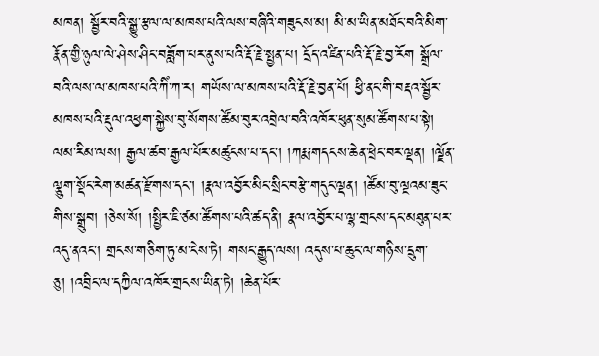མཁན། སྦྱོར་བའི་སྒྱུ་རྩལ་ལ་མཁས་པའི་ལས་བཞིའི་གཟུངས་མ། མི་མ་ཡིན་མཐོང་བའི་མིག་རྣོན་གྱི་ཉུལ་ལེ་ཤེས་ཤིང་བཟློག་པར་ནུས་པའི་རྡོ་རྗེ་སྤྱན་པ། དྲོད་འཛིན་པའི་རྡོ་རྗེ་བྱ་རོག སྒྲོལ་བའི་ལས་ལ་མཁས་པའི་ཀིཾ་ཀ་ར། གཡོས་ལ་མཁས་པའི་རྡོ་རྗེ་བྱན་པོ། ཕྱི་ནང་གི་བརྡའ་སྦྱོར་མཁས་པའི་རྡུལ་འཕྱག་སྐྱེས་བུ་སོགས་ཚོམ་བུར་འབྲེལ་བའི་འཁོར་ཕུན་སུམ་ཚོགས་པ་སྟེ། ལམ་རིམ་ལས། རྒྱལ་ཚབ་རྒྱལ་པོར་མཚུངས་པ་དང་། །ཀརྨ་གདངས་ཆེན་ཕྲེང་བར་ལྡན། །ལྗོན་ལྕུག་སྡོང་རེག་མཚན་རྫོགས་དང་། །རྣལ་འབྱོར་མིང་སྲིང་བརྩེ་གདུང་ལྡན། །ཚོམ་བུ་ལྔའམ་ཟུང་གིས་སྒྲུབ། །ཅེས་སོ། །སྤྱིར་ཇི་ཙམ་ཚོགས་པའི་ཚད་ནི། རྣལ་འབྱོར་པ་ལྷ་གྲངས་དང་མཐུན་པར་འདུ་ནའང་། གྲངས་གཅིག་ཏུ་མ་ངེས་ཏེ། གསང་རྒྱུད་ལས། འདུས་པ་ཆུང་ལ་གཉིས་དྲུག་ཅུ། །འབྲིང་ལ་དཀྱིལ་འཁོར་གྲངས་ཡིན་ཏེ། །ཆེན་པོར་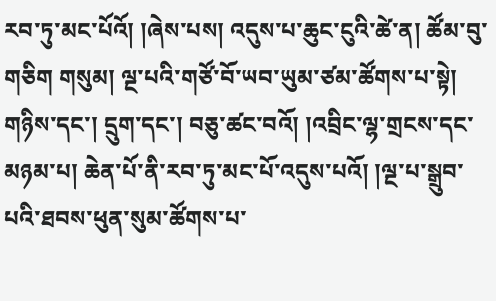རབ་ཏུ་མང་པོའོ། །ཞེས་པས། འདུས་པ་ཆུང་ངུའི་ཚེ་ན། ཚོམ་བུ་གཅིག གསུམ། ལྔ་པའི་གཙོ་བོ་ཡབ་ཡུམ་ཙམ་ཚོགས་པ་སྟེ། གཉིས་དང་། དྲུག་དང་། བཅུ་ཚང་བའོ། །འབྲིང་ལྷ་གྲངས་དང་མཉམ་པ། ཆེན་པོ་ནི་རབ་ཏུ་མང་པོ་འདུས་པའོ། །ལྔ་པ་སྒྲུབ་པའི་ཐབས་ཕུན་སུམ་ཚོགས་པ་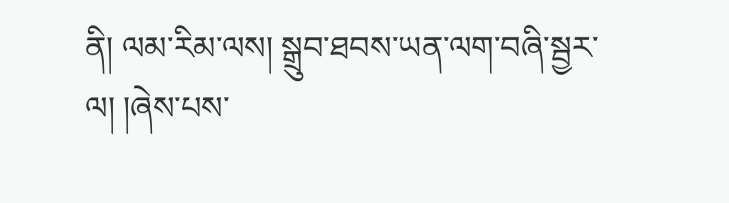ནི། ལམ་རིམ་ལས། སྒྲུབ་ཐབས་ཡན་ལག་བཞི་སྦྱར་ལ། །ཞེས་པས་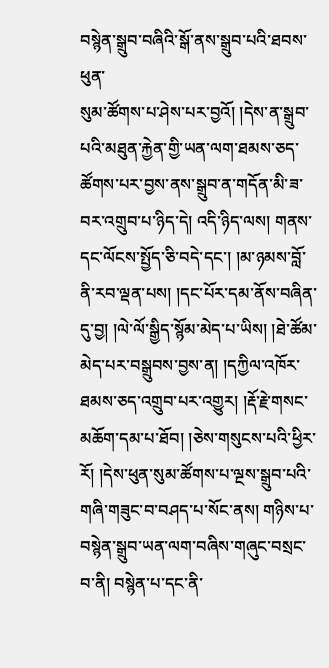བསྙེན་སྒྲུབ་བཞིའི་སྒོ་ནས་སྒྲུབ་པའི་ཐབས་ཕུན་
སུམ་ཚོགས་པ་ཤེས་པར་བྱའོ། །དེས་ན་སྒྲུབ་པའི་མཐུན་རྐྱེན་གྱི་ཡན་ལག་ཐམས་ཅད་ཚོགས་པར་བྱས་ནས་སྒྲུབ་ན་གདོན་མི་ཟ་བར་འགྲུབ་པ་ཉིད་དེ། འདི་ཉིད་ལས། གནས་དང་ལོངས་སྤྱོད་ཅི་བདེ་དང་། །མ་ཉམས་བློ་ནི་རབ་ལྡན་པས། །དང་པོར་དམ་ནོས་བཞིན་དུ་བྱ། །ལེ་ལོ་སྒྱིད་སྙོམ་མེད་པ་ཡིས། །ཐེ་ཚོམ་མེད་པར་བསྒྲུབས་བྱས་ན། །དཀྱིལ་འཁོར་ཐམས་ཅད་འགྲུབ་པར་འགྱུར། །རྡོ་རྗེ་གསང་མཆོག་དམ་པ་ཐོབ། །ཅེས་གསུངས་པའི་ཕྱིར་རོ། །དེས་ཕུན་སུམ་ཚོགས་པ་ལྔས་སྒྲུབ་པའི་གཞི་གཟུང་བ་བཤད་པ་སོང་ནས། གཉིས་པ་བསྙེན་སྒྲུབ་ཡན་ལག་བཞིས་གཞུང་བསྲང་བ་ནི། བསྙེན་པ་དང་ནི་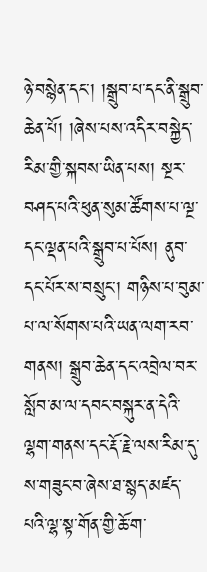ཉེ་བསྙེན་དང་། །སྒྲུབ་པ་དང་ནི་སྒྲུབ་ཆེན་པོ། །ཞེས་པས་འདིར་བསྐྱེད་རིམ་གྱི་སྐབས་ཡིན་པས། སྔར་བཤད་པའི་ཕུན་སུམ་ཚོགས་པ་ལྔ་དང་ལྡན་པའི་སྒྲུབ་པ་པོས། ནུབ་དང་པོར་ས་བསྲུང་། གཉིས་པ་བུམ་པ་ལ་སོགས་པའི་ཡན་ལག་རབ་གནས། སྒྲུབ་ཆེན་དང་འབྲེལ་བར་སློབ་མ་ལ་དབང་བསྐུར་ན་དེའི་ལྷག་གནས་དང་རྡོ་རྗེ་ལས་རིམ་དུ་ས་གཟུང་བ་ཞེས་ཐ་སྙད་མཛད་པའི་ལྷ་སྟ་གོན་གྱི་ཆོ་ག་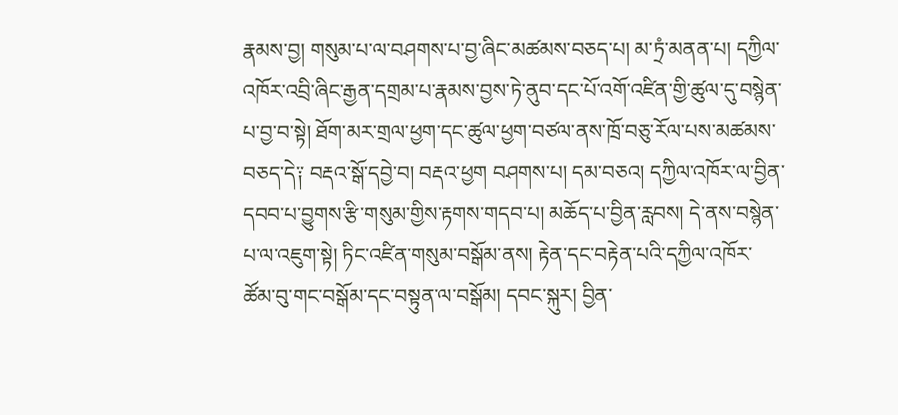རྣམས་བྱ། གསུམ་པ་ལ་བཤགས་པ་བྱ་ཞིང་མཚམས་བཅད་པ། མ་ཏྲཾ་མནན་པ། དཀྱིལ་འཁོར་འབྲི་ཞིང་རྒྱན་དགྲམ་པ་རྣམས་བྱས་ཏེ་ནུབ་དང་པོ་འགོ་འཛིན་གྱི་ཚུལ་དུ་བསྙེན་པ་བྱ་བ་སྟེ། ཐོག་མར་གྲལ་ཕྱག་དང་ཚུལ་ཕྱག་བཙལ་ནས་ཁྲོ་བཅུ་རོལ་པས་མཚམས་བཅད་དེ༑ བརྡའ་སྒོ་དབྱེ་བ། བརྡའ་ཕྱག བཤགས་པ། དམ་བཅའ། དཀྱིལ་འཁོར་ལ་བྱིན་དབབ་པ་བྱུགས་རྩི་གསུམ་གྱིས་རྟགས་གདབ་པ། མཆོད་པ་བྱིན་རླབས། དེ་ནས་བསྙེན་པ་ལ་འཇུག་སྟེ། ཏིང་འཛིན་གསུམ་བསྒོམ་ནས། རྟེན་དང་བརྟེན་པའི་དཀྱིལ་འཁོར་ཚོམ་བུ་གང་བསྒོམ་དང་བསྟུན་ལ་བསྒོམ། དབང་སྐུར། བྱིན་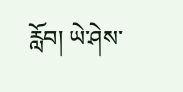རློབ། ཡེ་ཤེས་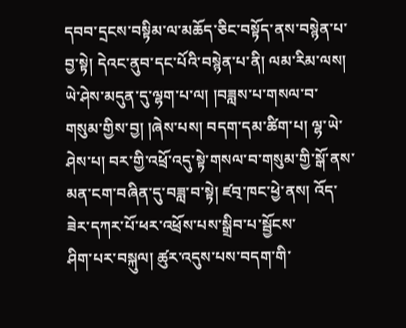དབབ་དྲངས་བསྟིམ་ལ་མཆོད་ཅིང་བསྟོད་ནས་བསྙེན་པ་བྱ་སྟེ། དེའང་ནུབ་དང་པོའི་བསྙེན་པ་ནི། ལམ་རིམ་ལས། ཡེ་ཤེས་མདུན་དུ་ལྷག་པ་ལ། །བཟླས་པ་གསལ་བ་གསུམ་གྱིས་བྱ། །ཞེས་པས། བདག་དམ་ཚིག་པ། ལྷ་ཡེ་ཤེས་པ། བར་གྱི་འཕྲོ་འདུ་སྟེ་གསལ་བ་གསུམ་གྱི་སྒོ་ནས་མན་ངག་བཞིན་དུ་བཟླ་བ་སྟེ། ཛབ྄་ཁང་ཕྱེ་ནས། འོད་ཟེར་དཀར་པོ་ཕར་འཕྲོས་པས་སྒྲིབ་པ་སྦྱོངས་
ཤིག་པར་བསྐུལ། ཚུར་འདུས་པས་བདག་གི་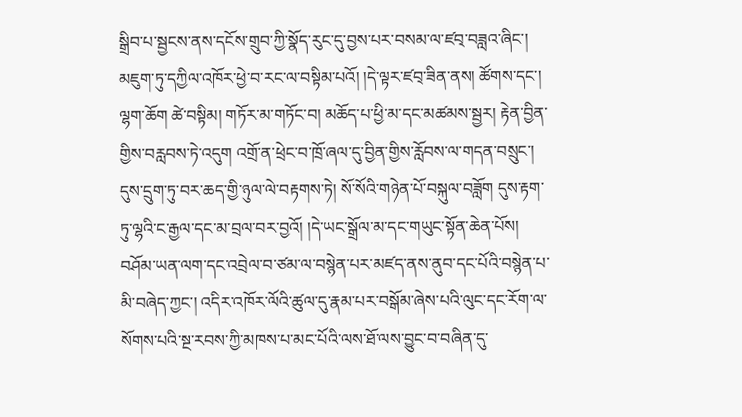སྒྲིབ་པ་སྦྱངས་ནས་དངོས་གྲུབ་ཀྱི་སྣོད་རུང་དུ་བྱས་པར་བསམ་ལ་ཛབ྄་བཟླའ་ཞིང་། མཇུག་ཏུ་དཀྱིལ་འཁོར་ཕྱེ་བ་རང་ལ་བསྟིམ་པའོ། །དེ་ལྟར་ཛབ྄་ཟིན་ནས། ཚོགས་དང་། ལྷག་ཆོག ཚེ་བསྟིམ། གཏོར་མ་གཏོང་བ། མཆོད་པ་ཕྱི་མ་དང་མཚམས་སྦྱར། རྟེན་བྱིན་གྱིས་བརླབས་ཏེ་འདུག འགྲོ་ན་ཕྲེང་བ་ཁྲོ་ཞལ་དུ་བྱིན་གྱིས་རློབས་ལ་གདན་བསྲུང་། དུས་དྲུག་ཏུ་བར་ཆད་གྱི་ཉུལ་ལེ་བརྟགས་ཏེ། སོ་སོའི་གཉེན་པོ་བསྐུལ་བཟློག དུས་རྟག་ཏུ་ལྷའི་ང་རྒྱལ་དང་མ་བྲལ་བར་བྱའོ། །དེ་ཡང་སྒྲོལ་མ་དང་གཡུང་སྟོན་ཆེན་པོས། བཤོམ་ཡན་ལག་དང་འབྲེལ་བ་ཙམ་ལ་བསྙེན་པར་མཛད་ནས་ནུབ་དང་པོའི་བསྙེན་པ་མི་བཞེད་ཀྱང་། འདིར་འཁོར་ལོའི་ཚུལ་དུ་རྣམ་པར་བསྒོམ་ཞེས་པའི་ལུང་དང་རོག་ལ་སོགས་པའི་སྔ་རབས་ཀྱི་མཁས་པ་མང་པོའི་ལས་ཐོ་ལས་བྱུང་བ་བཞིན་དུ་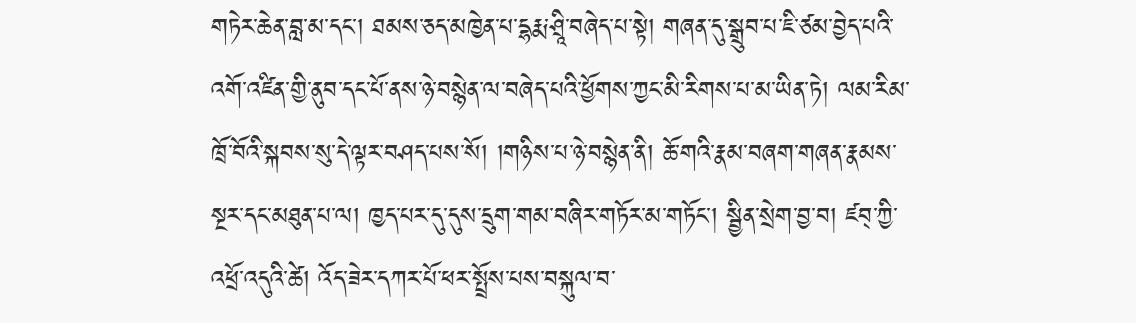གཏེར་ཆེན་བླ་མ་དང་། ཐམས་ཅད་མཁྱེན་པ་དྷརྨ་ཤྲཱི་བཞེད་པ་སྟེ། གཞན་དུ་སྒྲུབ་པ་ཇི་ཙམ་བྱེད་པའི་འགོ་འཛིན་གྱི་ནུབ་དང་པོ་ནས་ཉེ་བསྙེན་ལ་བཞེད་པའི་ཕྱོགས་ཀྱང་མི་རིགས་པ་མ་ཡིན་ཏེ། ལམ་རིམ་ཁྲོ་བོའི་སྐབས་སུ་དེ་ལྟར་བཤད་པས་སོ། །གཉིས་པ་ཉེ་བསྙེན་ནི། ཆོ་གའི་རྣམ་བཞག་གཞན་རྣམས་སྔར་དང་མཐུན་པ་ལ། ཁྱད་པར་དུ་དུས་དྲུག་གམ་བཞིར་གཏོར་མ་གཏོང་། སྦྱིན་སྲེག་བྱ་བ། ཛབ྄་ཀྱི་འཕྲོ་འདུའི་ཚེ། འོད་ཟེར་དཀར་པོ་ཕར་སྤྲོས་པས་བསྐུལ་བ་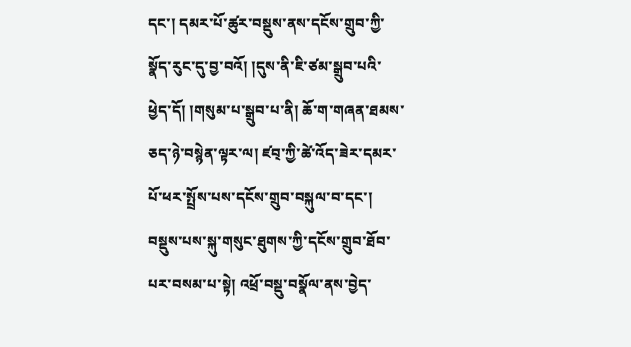དང་། དམར་པོ་ཚུར་བསྡུས་ནས་དངོས་གྲུབ་ཀྱི་སྣོད་རུང་དུ་བྱ་བའོ། །དུས་ནི་ཇི་ཙམ་སྒྲུབ་པའི་ཕྱེད་དོ། །གསུམ་པ་སྒྲུབ་པ་ནི། ཆོ་ག་གཞན་ཐམས་ཅད་ཉེ་བསྙེན་ལྟར་ལ། ཛབ྄་ཀྱི་ཚེ་འོད་ཟེར་དམར་པོ་ཕར་སྤྲོས་པས་དངོས་གྲུབ་བསྐུལ་བ་དང་། བསྡུས་པས་སྐུ་གསུང་ཐུགས་ཀྱི་དངོས་གྲུབ་ཐོབ་པར་བསམ་པ་སྟེ། འཕྲོ་བསྡུ་བསྣོལ་ནས་བྱེད་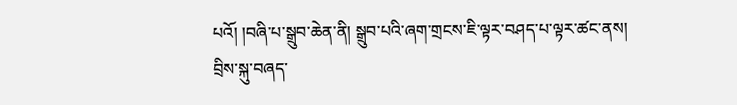པའོ། །བཞི་པ་སྒྲུབ་ཆེན་ནི། སྒྲུབ་པའི་ཞག་གྲངས་ཇི་ལྟར་བཤད་པ་ལྟར་ཚང་ནས། བྲིས་སྐུ་བཞད་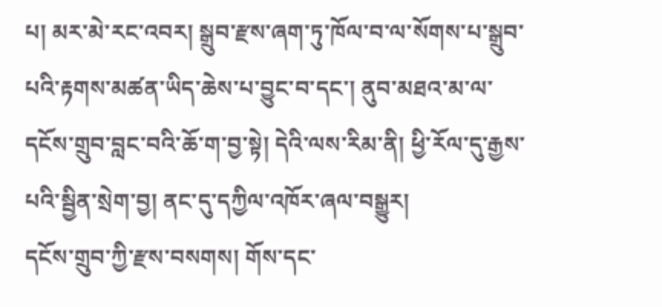པ། མར་མེ་རང་འབར། སྒྲུབ་རྫས་ཞག་ཏུ་ཁོལ་བ་ལ་སོགས་པ་སྒྲུབ་པའི་རྟགས་མཚན་ཡིད་ཆེས་པ་བྱུང་བ་དང་། ནུབ་མཐའ་མ་ལ་དངོས་གྲུབ་བླང་བའི་ཆོ་ག་བྱ་སྟེ། དེའི་ལས་རིམ་ནི། ཕྱི་རོལ་དུ་རྒྱས་པའི་སྦྱིན་སྲེག་བྱ། ནང་དུ་དཀྱིལ་འཁོར་ཞལ་བསྒྱུར།
དངོས་གྲུབ་ཀྱི་རྫས་བསགས། གོས་དང་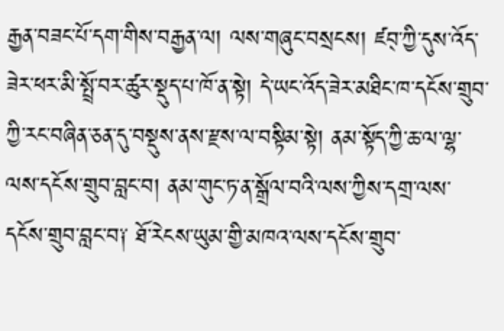རྒྱན་བཟང་པོ་དག་གིས་བརྒྱན་ལ། ལས་གཞུང་བསྲངས། ཛབ྄་ཀྱི་དུས་འོད་ཟེར་ཕར་མི་སྤྲོ་བར་ཚུར་སྡུད་པ་ཁོ་ན་སྟེ། དེ་ཡང་འོད་ཟེར་མཐིང་ཁ་དངོས་གྲུབ་ཀྱི་རང་བཞིན་ཅན་དུ་བསྡུས་ནས་རྫས་ལ་བསྟིམ་སྟེ། ནམ་སྟོད་ཀྱི་ཆ་ལ་ལྷ་ལས་དངོས་གྲུབ་བླང་བ། ནམ་གུང་ཏ་ན་སྒྲོལ་བའི་ལས་ཀྱིས་དགྲ་ལས་དངོས་གྲུབ་བླང་བ༑ ཐོ་རེངས་ཡུམ་གྱི་མཁའ་ལས་དངོས་གྲུབ་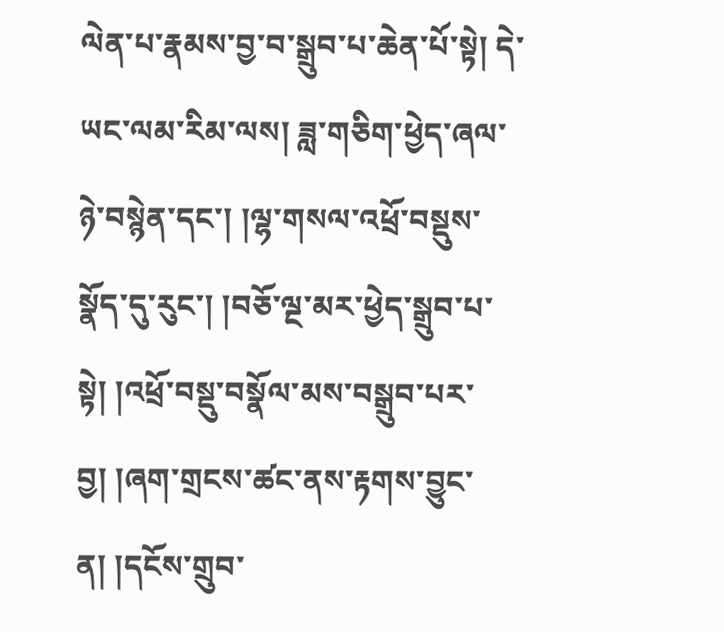ལེན་པ་རྣམས་བྱ་བ་སྒྲུབ་པ་ཆེན་པོ་སྟེ། དེ་ཡང་ལམ་རིམ་ལས། ཟླ་གཅིག་ཕྱེད་ཞལ་ཉེ་བསྙེན་དང་། །ལྷ་གསལ་འཕྲོ་བསྡུས་སྣོད་དུ་རུང་། །བཅོ་ལྔ་མར་ཕྱེད་སྒྲུབ་པ་སྟེ། །འཕྲོ་བསྡུ་བསྣོལ་མས་བསྒྲུབ་པར་བྱ། །ཞག་གྲངས་ཚང་ནས་རྟགས་བྱུང་ན། །དངོས་གྲུབ་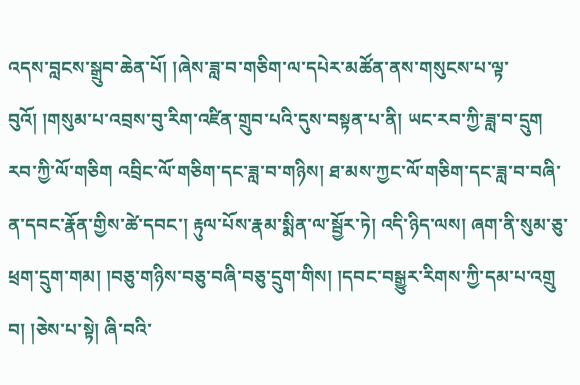འདས་བླངས་སྒྲུབ་ཆེན་པོ། །ཞེས་ཟླ་བ་གཅིག་ལ་དཔེར་མཚོན་ནས་གསུངས་པ་ལྟ་བུའོ། །གསུམ་པ་འབྲས་བུ་རིག་འཛིན་གྲུབ་པའི་དུས་བསྟན་པ་ནི། ཡང་རབ་ཀྱི་ཟླ་བ་དྲུག རབ་ཀྱི་ལོ་གཅིག འབྲིང་ལོ་གཅིག་དང་ཟླ་བ་གཉིས། ཐ་མས་ཀྱང་ལོ་གཅིག་དང་ཟླ་བ་བཞི་ན་དབང་རྣོན་གྱིས་ཚེ་དབང་། རྟུལ་པོས་རྣམ་སྨིན་ལ་སྦྱོར་ཏེ། འདི་ཉིད་ལས། ཞག་ནི་སུམ་ཅུ་ཕྲག་དྲུག་གམ། །བཅུ་གཉིས་བཅུ་བཞི་བཅུ་དྲུག་གིས། །དབང་བསྒྱུར་རིགས་ཀྱི་དམ་པ་འགྲུ བ། །ཅེས་པ་སྟེ། ཞི་བའི་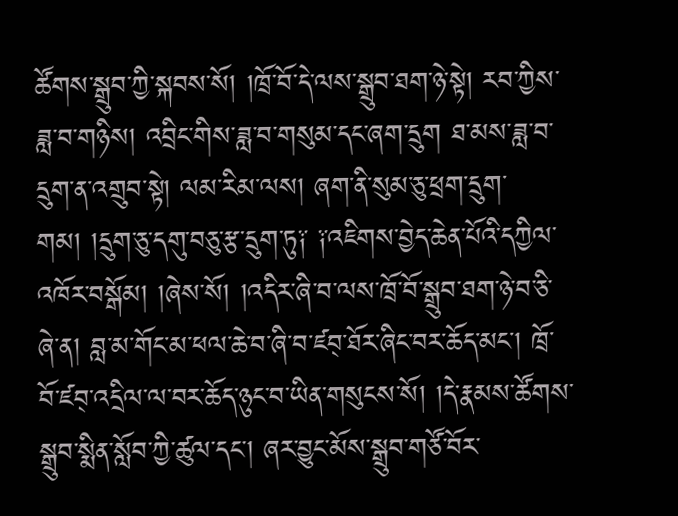ཚོགས་སྒྲུབ་ཀྱི་སྐབས་སོ། །ཁྲོ་བོ་དེ་ལས་སྒྲུབ་ཐག་ཉེ་སྟེ། རབ་ཀྱིས་ཟླ་བ་གཉིས། འབྲིང་གིས་ཟླ་བ་གསུམ་དང་ཞག་དྲུག ཐ་མས་ཟླ་བ་དྲུག་ན་འགྲུབ་སྟེ། ལམ་རིམ་ལས། ཞག་ནི་སུམ་ཅུ་ཕྲག་དྲུག་གམ། །དྲུག་ཅུ་དགུ་བཅུ་རྩ་དྲུག་ཏུ༑ ༑འཇིགས་བྱེད་ཆེན་པོའི་དཀྱིལ་འཁོར་བསྒོམ། །ཞེས་སོ། །འདིར་ཞི་བ་ལས་ཁྲོ་བོ་སྒྲུབ་ཐག་ཉེ་བ་ཅི་ཞེ་ན། བླ་མ་གོང་མ་ཕལ་ཆེ་བ་ཞི་བ་ཛབ྄་ཐོར་ཞིང་བར་ཆོད་མང་། ཁྲོ་བོ་ཛབ྄་འདྲིལ་ལ་བར་ཆོད་ཉུང་བ་ཡིན་གསུངས་སོ། །དེ་རྣམས་ཚོགས་སྒྲུབ་སྨིན་སློབ་ཀྱི་ཚུལ་དང་། ཞར་བྱུང་མོས་སྒྲུབ་གཙོ་བོར་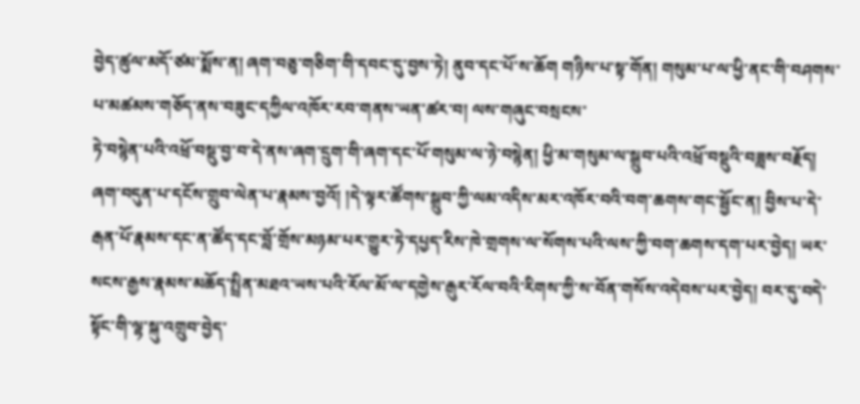བྱེད་ཚུལ་མདོ་ཙམ་སྨོས་ན། ཞག་བཅུ་གཅིག་གི་དབང་དུ་བྱས་ཏེ། ནུབ་དང་པོ་ས་ཆོག གཉིས་པ་སྟ་གོན། གསུམ་པ་ལ་ཕྱི་ནང་གི་བཤགས་པ་མཚམས་གཅོད་ནས་བཟུང་དཀྱིལ་འཁོར་རབ་གནས་ཡན་ཚར་བ། ལས་གཞུང་བསྲངས་
ཏེ་བསྙེན་པའི་འཕྲོ་བསྡུ་བྱ་བ་དེ་ནས་ཞག་དྲུག་གི་ཞག་དང་པོ་གསུམ་ལ་ཉེ་བསྙེན། ཕྱི་མ་གསུམ་ལ་སྒྲུབ་པའི་འཕྲོ་བསྡུའི་བཟླས་བརྗོད། ཞག་བདུན་པ་དངོས་གྲུབ་ལེན་པ་རྣམས་བྱའོ། །དེ་ལྟར་ཚོགས་སྒྲུབ་ཀྱི་ལམ་འདིས་མར་འཁོར་བའི་བག་ཆགས་གང་སྦྱོང་ན། བྱིས་པ་དེ་རྒན་པོ་རྣམས་དང་ན་ཚོད་དང་བློ་གྲོས་མཉམ་པར་གྱུར་ཏེ་དཔྱད་རིས་ཁེ་གྲགས་ལ་སོགས་པའི་ལས་ཀྱི་བག་ཆགས་དག་པར་བྱེད། ཡར་སངས་རྒྱས་རྣམས་མཆོད་སྤྲིན་མཐའ་ཡས་པའི་རོལ་མོ་ལ་དགྱེས་རྒུར་རོལ་བའི་རིགས་ཀྱི་ས་བོན་གསོས་འདེབས་པར་བྱེད། བར་དུ་བདེ་སྟོང་གི་ལྷ་སྐུ་འགྲུབ་བྱེད་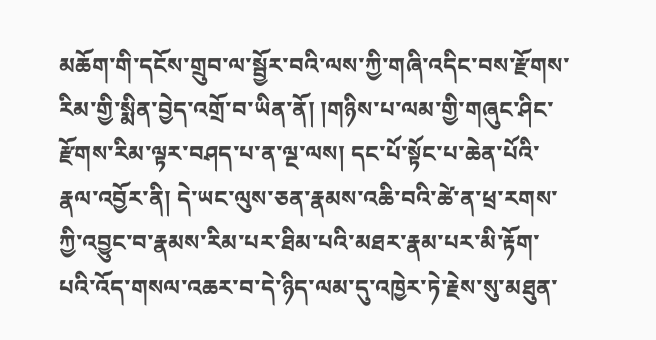མཆོག་གི་དངོས་གྲུབ་ལ་སྦྱོར་བའི་ལས་ཀྱི་གཞི་འདིང་བས་རྫོགས་རིམ་གྱི་སྨིན་བྱེད་འགྲོ་བ་ཡིན་ནོ། །གཉིས་པ་ལམ་གྱི་གཞུང་ཤིང་རྫོགས་རིམ་ལྟར་བཤད་པ་ན་ལྔ་ལས། དང་པོ་སྟོང་པ་ཆེན་པོའི་རྣལ་འབྱོར་ནི། དེ་ཡང་ལུས་ཅན་རྣམས་འཆི་བའི་ཚེ་ན་ཕྲ་རགས་ཀྱི་འབྱུང་བ་རྣམས་རིམ་པར་ཐིམ་པའི་མཐར་རྣམ་པར་མི་རྟོག་པའི་འོད་གསལ་འཆར་བ་དེ་ཉིད་ལམ་དུ་འཁྱེར་ཏེ་རྗེས་སུ་མཐུན་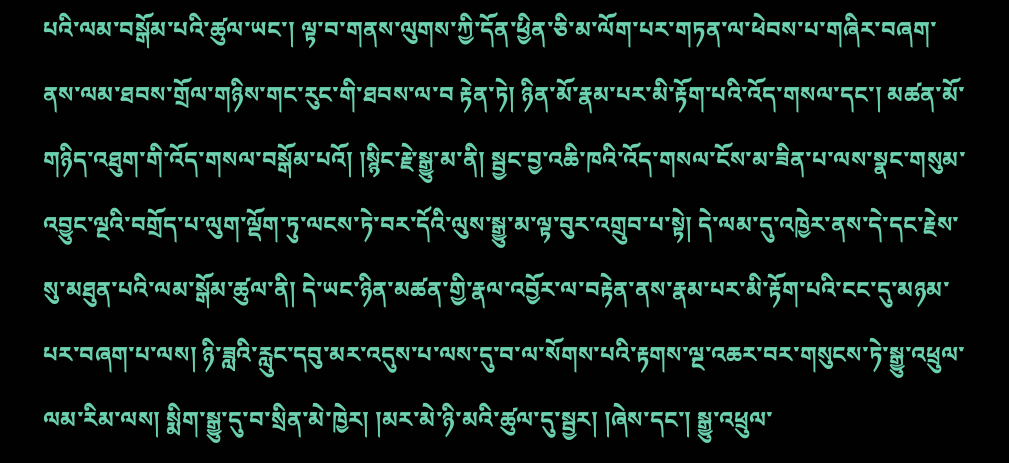པའི་ལམ་བསྒོམ་པའི་ཚུལ་ཡང་། ལྟ་བ་གནས་ལུགས་ཀྱི་དོན་ཕྱིན་ཅི་མ་ལོག་པར་གཏན་ལ་ཕེབས་པ་གཞིར་བཞག་ནས་ལམ་ཐབས་གྲོལ་གཉིས་གང་རུང་གི་ཐབས་ལ་བ རྟེན་ཏེ། ཉིན་མོ་རྣམ་པར་མི་རྟོག་པའི་འོད་གསལ་དང་། མཚན་མོ་གཉིད་འཐུག་གི་འོད་གསལ་བསྒོམ་པའོ། །སྙིང་རྗེ་སྒྱུ་མ་ནི། སྦྱང་བྱ་འཆི་ཁའི་འོད་གསལ་ངོས་མ་ཟིན་པ་ལས་སྣང་གསུམ་འབྱུང་ལྔའི་བགྲོད་པ་ལུག་ལྡོག་ཏུ་ལངས་ཏེ་བར་དོའི་ལུས་སྒྱུ་མ་ལྟ་བུར་འགྲུབ་པ་སྟེ། དེ་ལམ་དུ་འཁྱེར་ནས་དེ་དང་རྗེས་སུ་མཐུན་པའི་ལམ་སྒོམ་ཚུལ་ནི། དེ་ཡང་ཉིན་མཚན་གྱི་རྣལ་འབྱོར་ལ་བརྟེན་ནས་རྣམ་པར་མི་རྟོག་པའི་ངང་དུ་མཉམ་པར་བཞག་པ་ལས། ཉི་ཟླའི་རླུང་དབུ་མར་འདུས་པ་ལས་དུ་བ་ལ་སོགས་པའི་རྟགས་ལྔ་འཆར་བར་གསུངས་ཏེ་སྒྱུ་འཕྲུལ་ལམ་རིམ་ལས། སྨིག་སྒྱུ་དུ་བ་སྲིན་མེ་ཁྱེར། །མར་མེ་ཉི་མའི་ཚུལ་དུ་སྦྱར། །ཞེས་དང་། སྒྱུ་འཕྲུལ་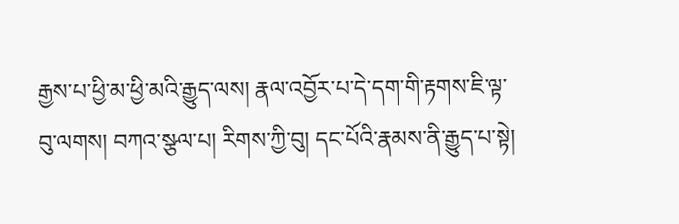རྒྱས་པ་ཕྱི་མ་ཕྱི་མའི་རྒྱུད་ལས། རྣལ་འབྱོར་པ་དེ་དག་གི་རྟགས་ཇི་ལྟ་བུ་ལགས། བཀའ་སྩལ་པ། རིགས་ཀྱི་བུ། དང་པོའི་རྣམས་ནི་རྒྱུད་པ་སྟེ།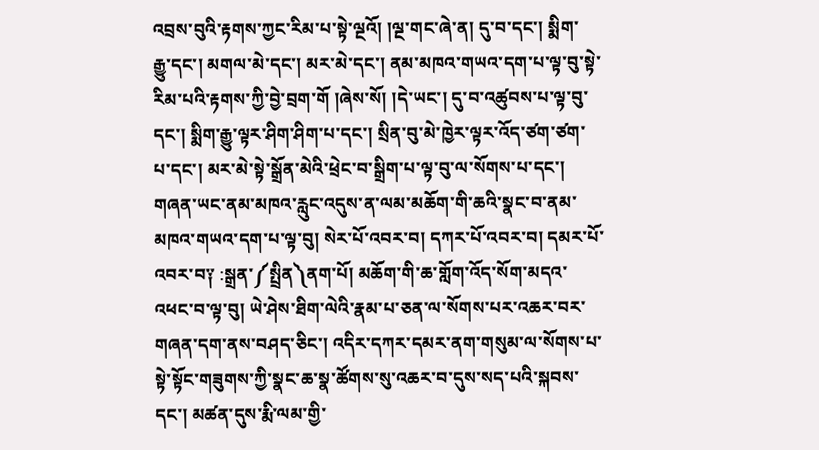འབྲས་བུའི་རྟགས་ཀྱང་རིམ་པ་སྟེ་ལྔའོ། །ལྔ་གང་ཞེ་ན། དུ་བ་དང་། སྨིག་
རྒྱུ་དང་། མགལ་མེ་དང་། མར་མེ་དང་། ནམ་མཁའ་གཡའ་དག་པ་ལྟ་བུ་སྟེ་རིམ་པའི་རྟགས་ཀྱི་བྱེ་བྲག་གོ །ཞེས་སོ། །དེ་ཡང་། དུ་བ་འཚུབས་པ་ལྟ་བུ་དང་། སྨིག་རྒྱུ་ལྟར་ཤིག་ཤིག་པ་དང་། སྲིན་བུ་མེ་ཁྱེར་ལྟར་འོད་ཙག་ཙག་པ་དང་། མར་མེ་སྟེ་སྒྲོན་མེའི་ཕྲེང་བ་སྒྲིག་པ་ལྟ་བུ་ལ་སོགས་པ་དང་། གཞན་ཡང་ནམ་མཁའ་རླུང་འདུས་ན་ལམ་མཆོག་གི་ཆའི་སྣང་བ་ནམ་མཁའ་གཡའ་དག་པ་ལྟ་བུ། སེར་པོ་འབར་བ། དཀར་པོ་འབར་བ། དམར་པོ་འབར་བ༑ :སྒྲན་༼སྤྲིན༽ནག་པོ། མཆོག་གི་ཆ་གློག་འོད་སོག་མདའ་འཕང་བ་ལྟ་བུ། ཡེ་ཤེས་ཐིག་ལེའི་རྣམ་པ་ཅན་ལ་སོགས་པར་འཆར་བར་གཞན་དག་ནས་བཤད་ཅིང་། འདིར་དཀར་དམར་ནག་གསུམ་ལ་སོགས་པ་སྟེ་སྟོང་གཟུགས་ཀྱི་སྣང་ཆ་སྣ་ཚོགས་སུ་འཆར་བ་དུས་སད་པའི་སྐབས་དང་། མཚན་དུས་རྨི་ལམ་གྱི་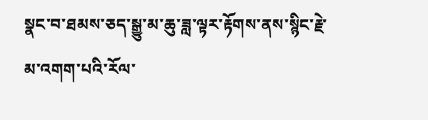སྣང་བ་ཐམས་ཅད་སྒྱུ་མ་ཆུ་ཟླ་ལྟར་རྟོགས་ནས་སྙིང་རྗེ་མ་འགག་པའི་རོལ་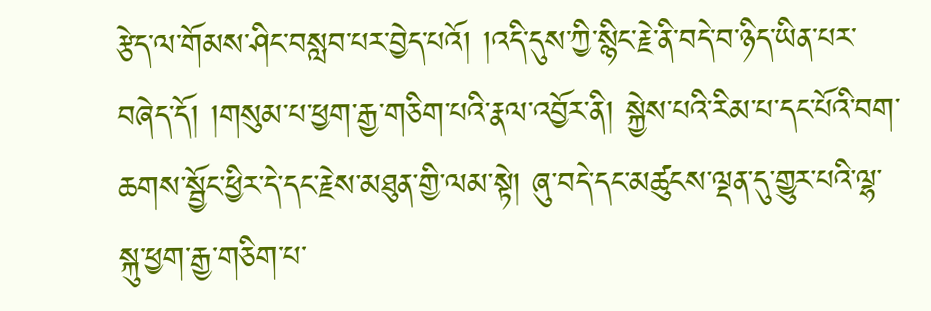རྩེད་ལ་གོམས་ཤིང་བསླབ་པར་བྱེད་པའོ། །འདི་དུས་ཀྱི་སྙིང་རྗེ་ནི་བདེ་བ་ཉིད་ཡིན་པར་བཞེད་དོ། །གསུམ་པ་ཕྱག་རྒྱ་གཅིག་པའི་རྣལ་འབྱོར་ནི། སྐྱེས་པའི་རིམ་པ་དང་པོའི་བག་ཆགས་སྦྱོང་ཕྱིར་དེ་དང་རྗེས་མཐུན་གྱི་ལམ་སྟེ། ཞུ་བདེ་དང་མཚུངས་ལྡན་དུ་གྱུར་པའི་ལྷ་སྐུ་ཕྱག་རྒྱ་གཅིག་པ་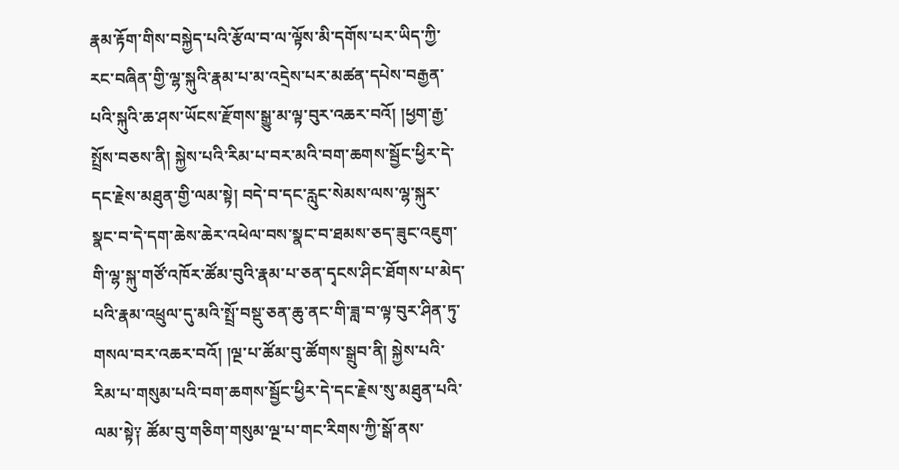རྣམ་རྟོག་གིས་བསྐྱེད་པའི་རྩོལ་བ་ལ་ལྟོས་མི་དགོས་པར་ཡིད་ཀྱི་རང་བཞིན་གྱི་ལྷ་སྐུའི་རྣམ་པ་མ་འདྲེས་པར་མཚན་དཔེས་བརྒྱན་པའི་སྐུའི་ཆ་ཤས་ཡོངས་རྫོགས་སྒྱུ་མ་ལྟ་བུར་འཆར་བའོ། །ཕྱག་རྒྱ་སྤྲོས་བཅས་ནི། སྐྱེས་པའི་རིམ་པ་བར་མའི་བག་ཆགས་སྦྱོང་ཕྱིར་དེ་དང་རྗེས་མཐུན་གྱི་ལམ་སྟེ། བདེ་བ་དང་རླུང་སེམས་ལས་ལྷ་སྐུར་སྣང་བ་དེ་དག་ཆེས་ཆེར་འཕེལ་བས་སྣང་བ་ཐམས་ཅད་ཟུང་འཇུག་གི་ལྷ་སྐུ་གཙོ་འཁོར་ཚོམ་བུའི་རྣམ་པ་ཅན་དྭངས་ཤིང་ཐོགས་པ་མེད་པའི་རྣམ་འཕྲུལ་དུ་མའི་སྤྲོ་བསྡུ་ཅན་ཆུ་ནང་གི་ཟླ་བ་ལྟ་བུར་ཤིན་ཏུ་གསལ་བར་འཆར་བའོ། །ལྔ་པ་ཚོམ་བུ་ཚོགས་སྒྲུབ་ནི། སྐྱེས་པའི་རིམ་པ་གསུམ་པའི་བག་ཆགས་སྦྱོང་ཕྱིར་དེ་དང་རྗེས་སུ་མཐུན་པའི་ལམ་སྟེ༑ ཚོམ་བུ་གཅིག་གསུམ་ལྔ་པ་གང་རིགས་ཀྱི་སྒོ་ནས་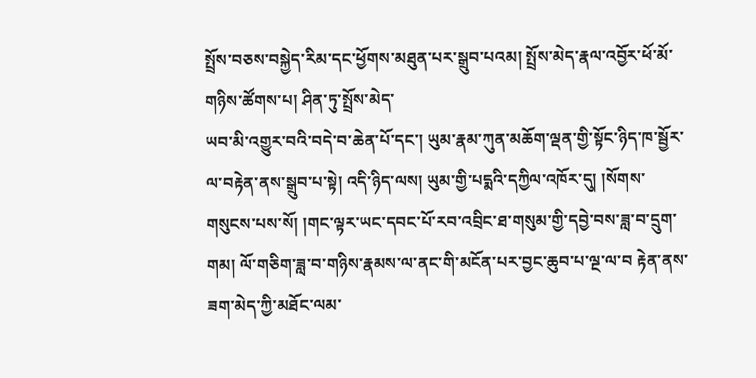སྤྲོས་བཅས་བསྐྱེད་རིམ་དང་ཕྱོགས་མཐུན་པར་སྒྲུབ་པའམ། སྤྲོས་མེད་རྣལ་འབྱོར་ཕོ་མོ་གཉིས་ཚོགས་པ། ཤིན་ཏུ་སྤྲོས་མེད་
ཡབ་མི་འགྱུར་བའི་བདེ་བ་ཆེན་པོ་དང་། ཡུམ་རྣམ་ཀུན་མཆོག་ལྡན་གྱི་སྟོང་ཉིད་ཁ་སྦྱོར་ལ་བརྟེན་ནས་སྒྲུབ་པ་སྟེ། འདི་ཉིད་ལས། ཡུམ་གྱི་པདྨའི་དཀྱིལ་འཁོར་དུ། །སོགས་གསུངས་པས་སོ། །གང་ལྟར་ཡང་དབང་པོ་རབ་འབྲིང་ཐ་གསུམ་གྱི་དབྱེ་བས་ཟླ་བ་དྲུག་གམ། ལོ་གཅིག་ཟླ་བ་གཉིས་རྣམས་ལ་ནང་གི་མངོན་པར་བྱང་ཆུབ་པ་ལྔ་ལ་བ རྟེན་ནས་ཟག་མེད་ཀྱི་མཐོང་ལམ་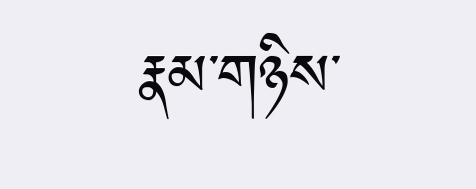རྣམ་གཉིས་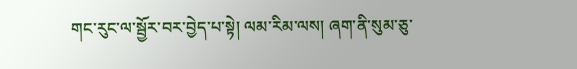གང་རུང་ལ་སྦྱོར་བར་བྱེད་པ་སྟེ། ལམ་རིམ་ལས། ཞག་ནི་སུམ་ཅུ་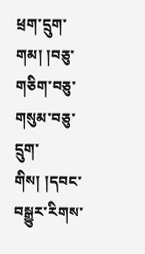ཕྲག་དྲུག་གམ། །བཅུ་གཅིག་བཅུ་གསུམ་བཅུ་དྲུག་གིས། །དབང་བསྒྱུར་རིགས་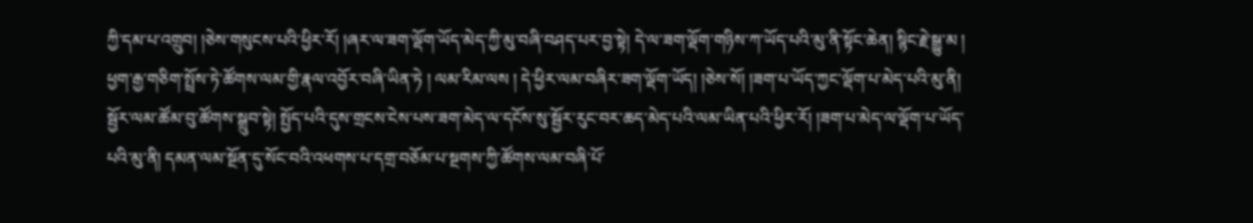ཀྱི་དམ་པ་འགྲུབ། །ཅེས་གསུངས་པའི་ཕྱིར་རོ། །ཞར་ལ་ཟག་ལྡོག་ཡོད་མེད་ཀྱི་མུ་བཞི་བཤད་པར་བྱ་སྟེ། དེ་ལ་ཟག་ལྡོག་གཉིས་ཀ་ཡོད་པའི་མུ་ནི་སྟོང་ཆེན། སྙིང་རྗེ་སྒྱུ་མ ། ཕྱག་རྒྱ་གཅིག་སྤྲོས་ཏེ་ཚོགས་ལམ་གྱི་རྣལ་འབྱོར་བཞི་ཡིན་ཏེ ། ལམ་རིམ་ལས ། དེ་ཕྱིར་ལམ་བཞིར་ཟག་ལྡོག་ཡོད། །ཅེས་སོ། །ཟག་པ་ཡོད་ཀྱང་ལྡོག་པ་མེད་པའི་མུ་ནི། སྦྱོར་ལམ་ཚོམ་བུ་ཚོགས་སྒྲུབ་སྟེ། སྤྱོད་པའི་དུས་གྲངས་ངེས་པས་ཟག་མེད་ལ་དངོས་སུ་སྦྱོར་རུང་བར་ཆད་མེད་པའི་ལམ་ཡིན་པའི་ཕྱིར་རོ། །ཟག་པ་མེད་ལ་ལྡོག་པ་ཡོད་པའི་མུ་ནི། དམན་ལམ་སྔོན་དུ་སོང་བའི་འཕགས་པ་དགྲ་བཅོམ་པ་སྔགས་ཀྱི་ཚོགས་ལམ་བཞི་པོ་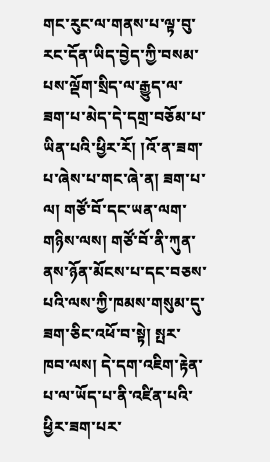གང་རུང་ལ་གནས་པ་ལྟ་བུ་རང་དོན་ཡིད་བྱེད་ཀྱི་བསམ་པས་ལྡོག་སྲིད་ལ་རྒྱུད་ལ་ཟག་པ་མེད་དེ་དགྲ་བཅོམ་པ་ཡིན་པའི་ཕྱིར་རོ། །འོ་ན་ཟག་པ་ཞེས་པ་གང་ཞེ་ན། ཟག་པ་ལ། གཙོ་བོ་དང་ཡན་ལག་གཉིས་ལས། གཙོ་བོ་ནི་ཀུན་ནས་ཉོན་མོངས་པ་དང་བཅས་པའི་ལས་ཀྱི་ཁམས་གསུམ་དུ་ཟག་ཅིང་འཕོ་བ་སྟེ། སྤར་ཁབ་ལས། དེ་དག་འཇིག་རྟེན་པ་ལ་ཡོད་པ་ནི་འཛིན་པའི་ཕྱིར་ཟག་པར་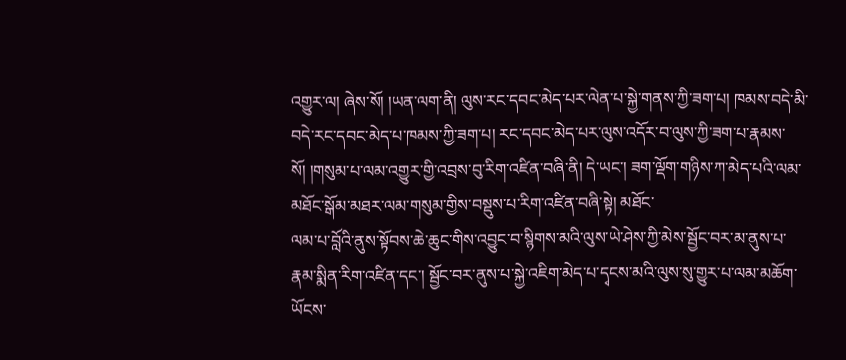འགྱུར་ལ། ཞེས་སོ། །ཡན་ལག་ནི། ལུས་རང་དབང་མེད་པར་ལེན་པ་སྐྱེ་གནས་ཀྱི་ཟག་པ། ཁམས་བདེ་མི་བདེ་རང་དབང་མེད་པ་ཁམས་ཀྱི་ཟག་པ། རང་དབང་མེད་པར་ལུས་འདོར་བ་ལུས་ཀྱི་ཟག་པ་རྣམས་སོ། །གསུམ་པ་ལམ་འགྱུར་གྱི་འབྲས་བུ་རིག་འཛིན་བཞི་ནི། དེ་ཡང་། ཟག་ལྡོག་གཉིས་ཀ་མེད་པའི་ལམ་མཐོང་སྒོམ་མཐར་ལམ་གསུམ་གྱིས་བསྡུས་པ་རིག་འཛིན་བཞི་སྟེ། མཐོང་
ལམ་པ་བློའི་ནུས་སྟོབས་ཆེ་ཆུང་གིས་འབྱུང་བ་སྙིགས་མའི་ལུས་ཡེ་ཤེས་ཀྱི་མེས་སྦྱོང་བར་མ་ནུས་པ་རྣམ་སྨིན་རིག་འཛིན་དང་། སྦྱོང་བར་ནུས་པ་སྐྱེ་འཇིག་མེད་པ་དྭངས་མའི་ལུས་སུ་གྱུར་པ་ལམ་མཆོག་ཡོངས་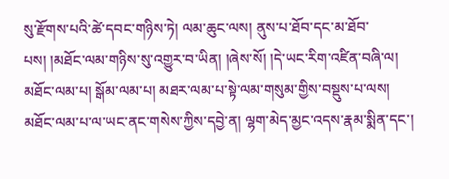སུ་རྫོགས་པའི་ཚེ་དབང་གཉིས་ཏེ། ལམ་ཆུང་ལས། ནུས་པ་ཐོབ་དང་མ་ཐོབ་པས། །མཐོང་ལམ་གཉིས་སུ་འགྱུར་བ་ཡིན། །ཞེས་སོ། །དེ་ཡང་རིག་འཛིན་བཞི་ལ། མཐོང་ལམ་པ། སྒོམ་ལམ་པ། མཐར་ལམ་པ་སྟེ་ལམ་གསུམ་གྱིས་བསྡུས་པ་ལས། མཐོང་ལམ་པ་ལ་ཡང་ནང་གསེས་ཀྱིས་དབྱེ་ན། ལྷག་མེད་མྱང་འདས་རྣམ་སྨིན་དང་།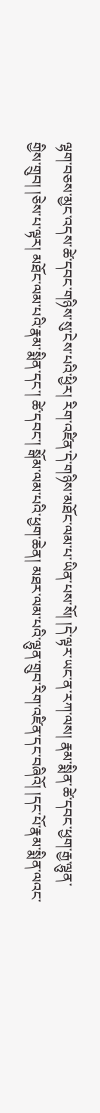ལྷག་བཅས་མྱང་འདས་ཚེ་དབང་གཉིས་སུ་ངེས་པའི་ཕྱིར། རིག་འཛིན་དེ་གཉིས་མཐོང་ལམ་པ་ཡིན་པས་སོ། །དེ་ལྟར་ཡང་ན་རཀ་ལས། རྣམ་སྨིན་ཚེ་དབང་ཕྱག་རྒྱ་ལྷུན་གྱིས་གྲུབ། །ཅེས་པ་ལྟར། མཐོང་ལམ་པའི་རྣམ་སྨིན་དང་། ཚེ་དབང་། སྒོམ་ལམ་པའི་ཕྱག་ཆེན། མཐར་ལམ་པའི་ལྷུན་གྲུབ་རིག་འཛིན་དང་བཞིའོ། །དང་པོ་རྣམ་སྨིན་ལའང་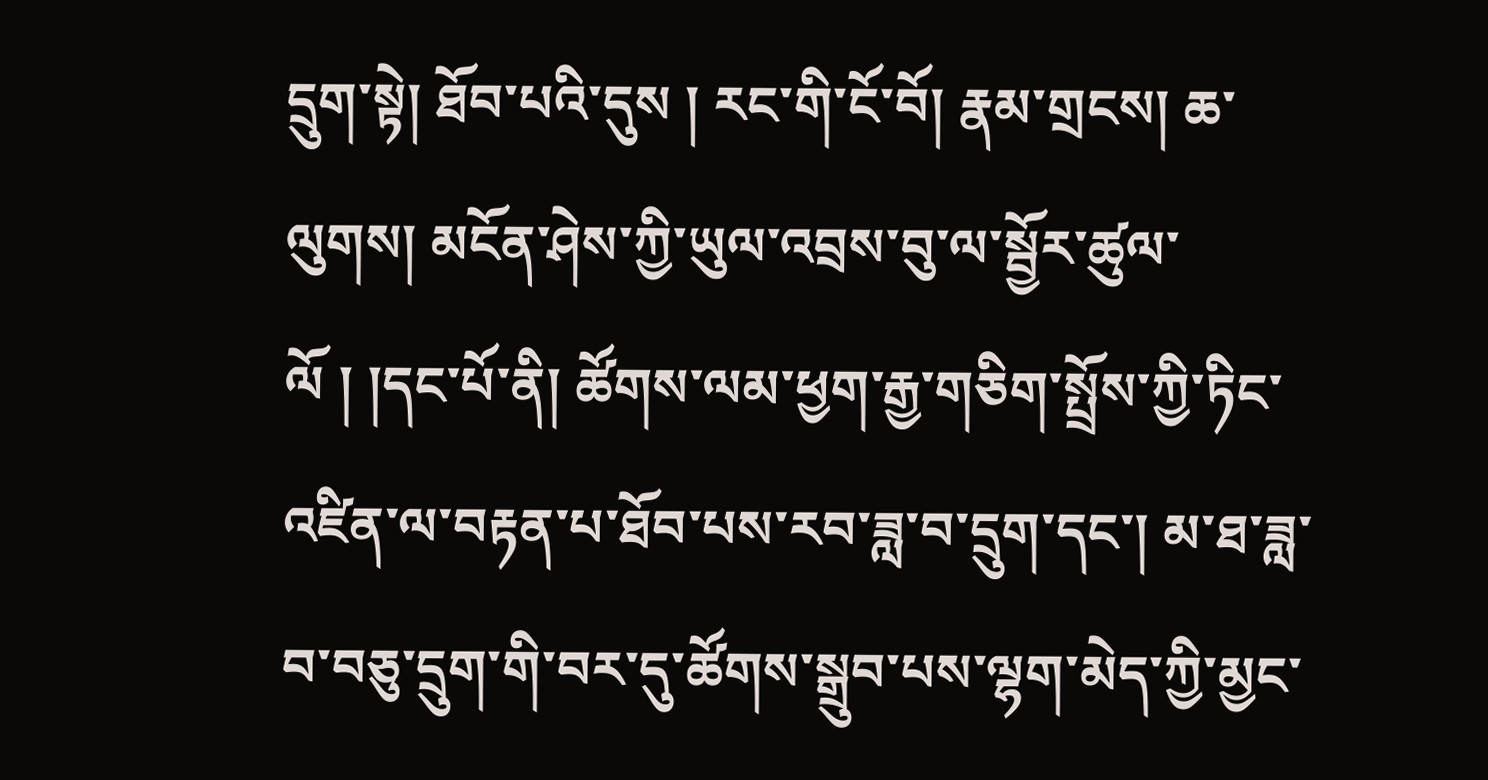དྲུག་སྟེ། ཐོབ་པའི་དུས ། རང་གི་ངོ་བོ། རྣམ་གྲངས། ཆ་ལུགས། མངོན་ཤེས་ཀྱི་ཡུལ་འབྲས་བུ་ལ་སྦྱོར་ཚུལ་ལོ ། །དང་པོ་ནི། ཚོགས་ལམ་ཕྱག་རྒྱ་གཅིག་སྤྲོས་ཀྱི་ཏིང་འཛིན་ལ་བརྟན་པ་ཐོབ་པས་རབ་ཟླ་བ་དྲུག་དང་། མ་ཐ་ཟླ་བ་བཅུ་དྲུག་གི་བར་དུ་ཚོགས་སྒྲུབ་པས་ལྷག་མེད་ཀྱི་མྱང་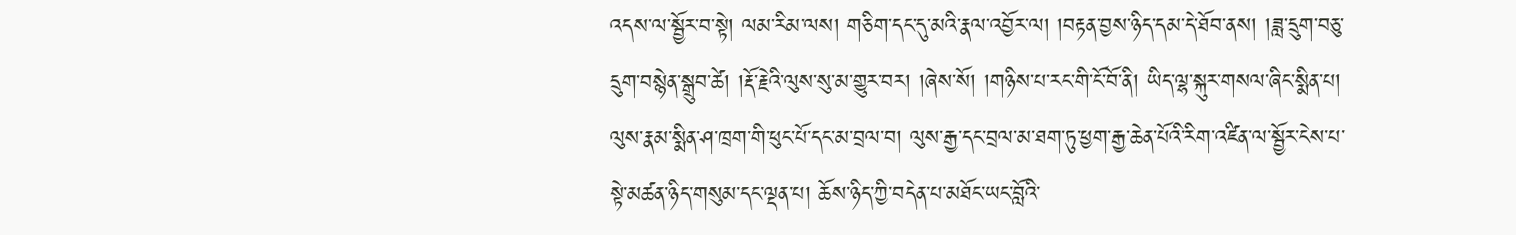འདས་ལ་སྦྱོར་བ་སྟེ། ལམ་རིམ་ལས། གཅིག་དང་དུ་མའི་རྣལ་འབྱོར་ལ། །བརྟན་བྱས་ཉིད་དམ་དེ་ཐོབ་ནས། །ཟླ་དྲུག་བཅུ་དྲུག་བསྙེན་སྒྲུབ་ཚེ། །རྡོ་རྗེའི་ལུས་སུ་མ་གྱུར་བར། །ཞེས་སོ། །གཉིས་པ་རང་གི་ངོ་བོ་ནི། ཡིད་ལྷ་སྐུར་གསལ་ཞིང་སྨིན་པ། ལུས་རྣམ་སྨིན་ཤ་ཁྲག་གི་ཕུང་པོ་དང་མ་བྲལ་བ། ལུས་རྒྱ་དང་བྲལ་མ་ཐག་ཏུ་ཕྱག་རྒྱ་ཆེན་པོའི་རིག་འཛིན་ལ་སྦྱོར་ངེས་པ་སྟེ་མཚན་ཉིད་གསུམ་དང་ལྡན་པ། ཆོས་ཉིད་ཀྱི་བདེན་པ་མཐོང་ཡང་བློའི་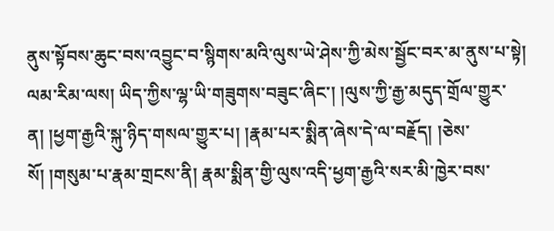ནུས་སྟོབས་ཆུང་བས་འབྱུང་བ་སྙིགས་མའི་ལུས་ཡེ་ཤེས་ཀྱི་མེས་སྦྱོང་བར་མ་ནུས་པ་སྟེ། ལམ་རིམ་ལས། ཡིད་ཀྱིས་ལྷ་ཡི་གཟུགས་བཟུང་ཞིང་། །ལུས་ཀྱི་རྒྱ་མདུད་གྲོལ་གྱུར་ན། །ཕྱག་རྒྱའི་སྐུ་ཉིད་གསལ་གྱུར་པ། །རྣམ་པར་སྨིན་ཞེས་དེ་ལ་བརྗོད། །ཅེས་སོ། །གསུམ་པ་རྣམ་གྲངས་ནི། རྣམ་སྨིན་གྱི་ལུས་འདི་ཕྱག་རྒྱའི་སར་མི་ཁྱེར་བས་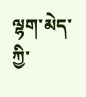ལྷག་མེད་ཀྱི་